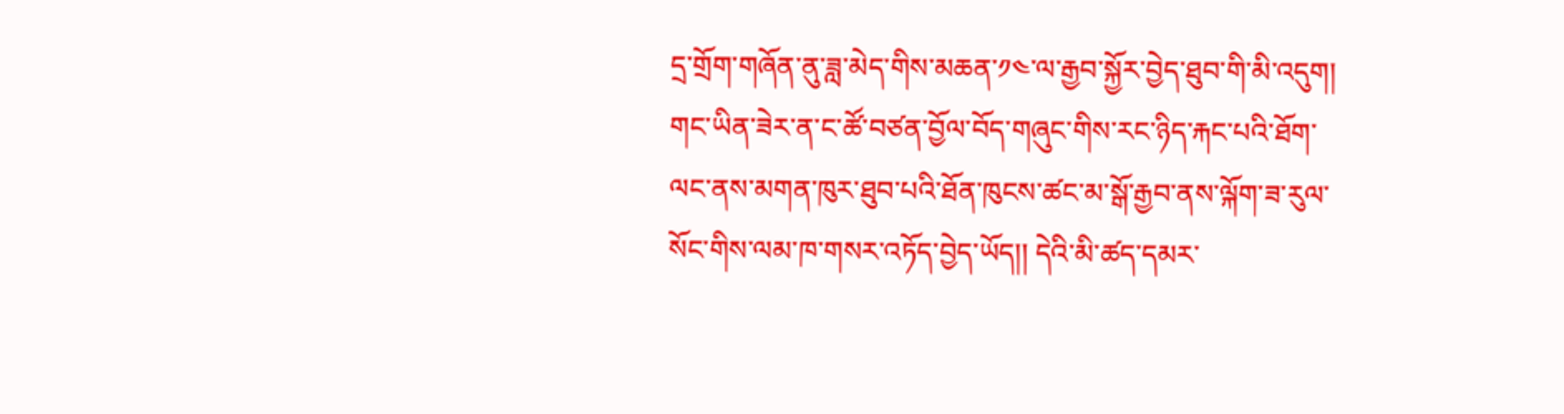དྲ་གྲོག་གཞོན་ནུ་ཟླ་མེད་གིས་མཆན་༡༤་ལ་རྒྱབ་སྐྱོར་བྱེད་ཐུབ་གི་མི་འདུག། གང་ཡིན་ཟེར་ན་ང་ཚོ་བཙན་བྱོལ་བོད་གཞུང་གིས་རང་ཉིད་རྐང་པའི་ཐོག་ལང་ནས་མགན་ཁུར་ཐུབ་པའི་ཐོན་ཁུངས་ཚང་མ་སྒོ་རྒྱབ་ནས་ལྐོག་ཟ་རུལ་སོང་གིས་ལམ་ཁ་གསར་འཏོད་བྱེད་ཡོད།། དེའི་མི་ཚད་དམར་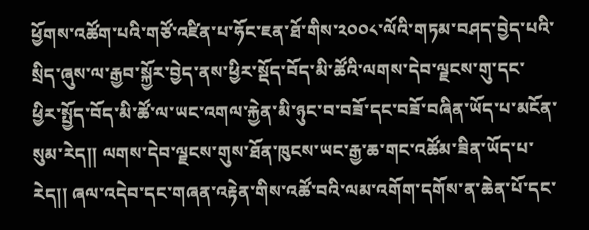ཕྱོགས་འཚོག་པའི་གཙོ་འཛིན་པ་ཧོང་ཇན་ཐོ་གིས་༢༠༠༨་ལོའི་གཏམ་བཤད་བྱེད་པའི་སྲིད་ཞུས་ལ་རྒྱབ་སྐྱོར་བྱེད་ནས་ཕྱིར་སྡོད་བོད་མི་ཚོའི་ལགས་དེབ་ལྗངས་གུ་དང་ ཕྱིར་སྤྱོད་བོད་མི་ཚོ་ལ་ཡང་འགལ་རྐྱེན་མི་ཉུང་བ་བཟོ་དང་བཟོ་བཞིན་ཡོད་པ་མངོན་སུམ་རེད།། ལགས་དེབ་ལྗངས་གུས་ཐོན་ཁུངས་ཡང་རྒྱ་ཆ་གང་འཚོམ་ཟིན་ཡོད་པ་རེད།། ཞལ་འདེབ་དང་གཞན་འརྟེན་གིས་འཚོ་བའི་ལམ་འགོག་དགོས་ན་ཆེན་པོ་དང་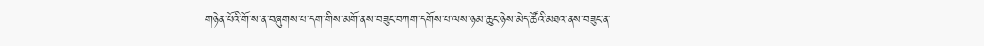གཉེན་པོའི་གོ་ས་ན་བཞུགས་པ་དག་གིས་མགོ་ནས་བཟུང་བཀག་དགོས་པ་ལས་ཉམ་ཆུང་ཉེས་མེད་ཚོའི་མཐའ་ནས་བཟུང་ན་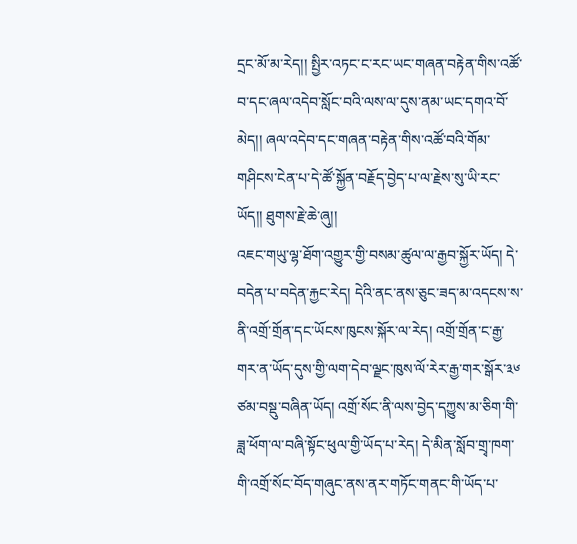དྲང་མོ་མ་རེད།། སྤྱིར་འཏང་ང་རང་ཡང་གཞན་བརྟེན་གིས་འཚོ་བ་དང་ཞལ་འདེབ་སློང་བའི་ལས་ལ་དུས་ནམ་ཡང་དགའ་བོ་མེད།། ཞལ་འདེབ་དང་གཞན་བརྟེན་གིས་འཚོ་བའི་གོམ་གཤིངས་ངེན་པ་དེ་ཚོ་སྐྱོན་བརྗོད་བྱེད་པ་ལ་རྗེས་སུ་ཡི་རང་ཡོད།། ཐུགས་རྗེ་ཆེ་ཞུ།།
འཇང་གཡུ་ལྷ་ཐོག་འགྱུར་གྱི་བསམ་ཚུལ་ལ་རྒྱབ་སྐྱོར་ཡོད། དེ་བདེན་པ་བདེན་རྐྱང་རེད། དེའི་ནང་ནས་ཅུང་ཟད་མ་འདངས་ས་ནི་འགྲོ་གྲོན་དང་ཡོངས་ཁུངས་སྐོར་ལ་རེད། འགྲོ་གྲོན་ང་རྒྱ་གར་ན་ཡོད་དུས་གྱི་ལག་དེབ་ལྗང་ཁུས་ལོ་རེར་རྒྱ་གར་སྒོར་༣༦ ཙམ་བསྡུ་བཞིན་ཡོད། འགྲོ་སོང་ནི་ལས་བྱེད་དཀྱུས་མ་ཅིག་གི་ཟླ་ཕོག་ལ་བཞི་སྟོང་ཕུལ་གྱི་ཡོད་པ་རེད། དེ་མིན་སློབ་གྲྭ་ཁག་གི་འགྲོ་སོང་བོད་གཞུང་ནས་ནར་གཏོང་གནང་གི་ཡོད་པ་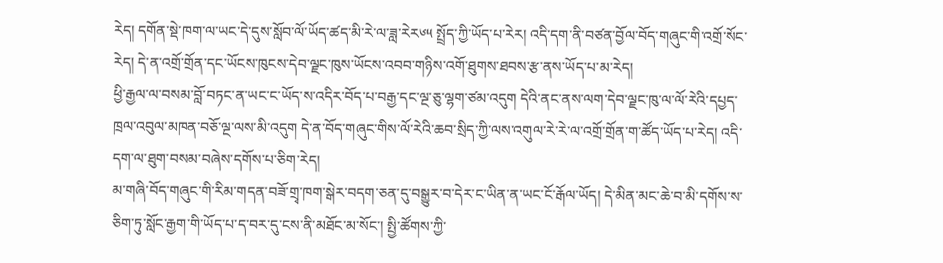རེད། དགོན་སྡེ་ཁག་ལ་ཡང་དེ་དུས་སློབ་ལོ་ཡོད་ཚད་མི་རེ་ལ་ཟླ་རེར༦༥ སྤྲོད་ཀྱི་ཡོད་པ་རེར། འདི་དག་ནི་བཙན་བྱོལ་བོད་གཞུང་གི་འགྲོ་སོང་རེད། དེ་ན་འགྲོ་གྲོན་དང་ཡོངས་ཁུངས་དེབ་ལྗང་ཁུས་ཡོངས་འབབ་གཉིས་འགོ་ཐུགས་ཐབས་རྩ་ནས་ཡོད་པ་མ་རེད།
ཕྱི་རྒྱལ་ལ་བསམ་བློ་བཏང་ན་ཡང་ང་ཡོད་ས་འདིར་བོད་པ་བརྒྱ་དང་ལྔ་ཅུ་ལྷག་ཙམ་འདུག དེའི་ནང་ནས་ལག་དེབ་ལྗང་ཁུ་ལ་ལོ་རེའི་དཔྱད་ཁྲལ་འབུལ་མཁན་བཅོ་ལྔ་ལས་མི་འདུག དེ་ན་བོད་གཞུང་གིས་ལོ་རེའི་ཆབ་སྲིད་ཀྱི་ལས་འགུལ་རེ་རེ་ལ་འགྲོ་གྲོན་ག་ཚོད་ཡོད་པ་རེད། འདི་དག་ལ་ཐུག་བསམ་བཞེས་དགོས་པ་ཅིག་རེད།
མ་གཞི་བོད་གཞུང་གི་རིམ་གདན་བཟོ་གྲྭ་ཁག་སྒེར་བདག་ཅན་དུ་བསྒྱུར་བ་དེར་ང་ཡིན་ན་ཡང་ངོ་རྒོལ་ཡོད། དེ་མིན་མང་ཆེ་བ་མི་དགོས་ས་ཅིག་ཏུ་སློང་རྒྱག་གི་ཡོད་པ་ད་བར་དུ་ངས་ནི་མཐོང་མ་སོང་། སྤྱི་ཚོགས་ཀྱི་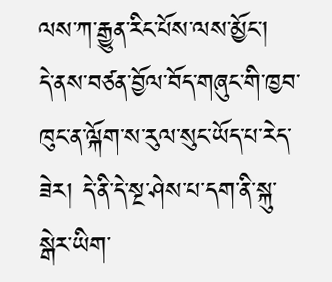ལས་ཀ་རྒྱུན་རིང་པོས་ལས་མྱོང་།
དེ་ནས་བཙན་བྱོལ་བོད་གཞུང་གི་ཁྱབ་ཁུང་ན་ལྐོག་ས་རུལ་སུང་ཡོད་པ་རེད་ཟེར། དེ་ནི་དེ་སྔ་ཤེས་པ་དག་ནི་སྐུ་སྒེར་ཡིག་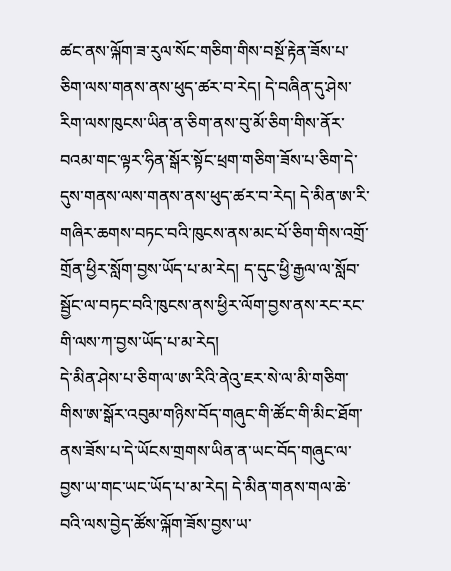ཚང་ནས་ལྐོག་ཟ་རུལ་སོང་གཅིག་གིས་བསྔོ་རྟེན་ཟོས་པ་ཅིག་ལས་གནས་ནས་ཕུད་ཚར་བ་རེད། དེ་བཞིན་དུ་ཤེས་རིག་ལས་ཁུངས་ཡིན་ན་ཅིག་ནས་བུ་མོ་ཅིག་གིས་ནོར་བའམ་གང་ལྟར་ཧིན་སྒོར་སྟོང་ཕྲག་གཅིག་ཟོས་པ་ཅིག་དེ་དུས་གནས་ལས་གནས་ནས་ཕུད་ཚར་བ་རེད། དེ་མིན་ཨ་རི་གཞིར་ཆགས་བཏང་བའི་ཁུངས་ནས་མང་པོ་ཅིག་གིས་འགྲོ་གྲོན་ཕྱིར་སློག་བྱས་ཡོད་པ་མ་རེད། ད་དུང་ཕྱི་རྒྱལ་ལ་སློབ་སྦྱོང་ལ་བཏང་བའི་ཁུངས་ནས་ཕྱིར་ལོག་བྱས་ནས་རང་རང་གི་ལས་ཀ་བྱས་ཡོད་པ་མ་རེད།
དེ་མིན་ཤེས་པ་ཅིག་ལ་ཨ་རིའི་ནེའུ་ཇར་སེ་ལ་མི་གཅིག་གིས་ཨ་སྒོར་འབུམ་གཉིས་བོད་གཞུང་གི་ཚོང་གི་མིང་ཐོག་ནས་ཟོས་པ་དེ་ཡོངས་གྲགས་ཡིན་ན་ཡང་བོད་གཞུང་ལ་བྱས་ཡ་གང་ཡང་ཡོད་པ་མ་རེད། དེ་མིན་གནས་གལ་ཆེ་བའི་ལས་བྱེད་ཚོས་ལྐོག་ཟོས་བྱས་ཡ་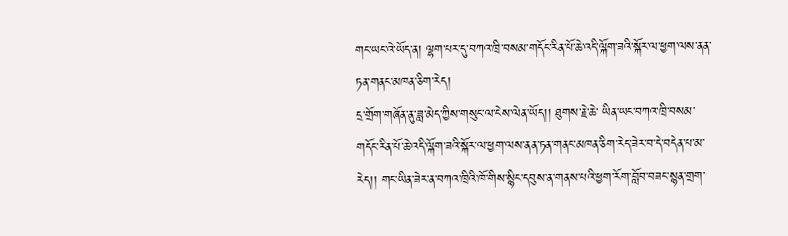གང་ཡང་འེ་ཡོད་ན། ལྷག་པར་དུ་བཀའ་ཁྲི་བསམ་གདོང་རིན་པོ་ཆེ་འདི་ལྐོག་ཟའི་སྐོར་ལ་ཕྱག་ལས་ནན་ཏན་གནང་མཁན་ཅིག་རེད།
དྲ་གྲོག་གཞོན་ནུ་ཟླ་མེད་ཀྱིས་གསུང་ལ་ངེས་ལེན་ཡོད།། ཐུགས་རྗེ་ཆེ་ ཡིན་ཡང་བཀའ་ཁྲི་བསམ་གདོང་རིན་པོ་ཆེ་འདི་ལྐོག་ཟའི་སྐོར་ལ་ཕྱག་ལས་ནན་ཏན་གནང་མཁན་ཅིག་རེད་ཟེར་བ་དེ་བདེན་པ་མ་རེད།། གང་ཡིན་ཟེར་ན་བཀའ་ཁྲིའི་ཁོ་གིས་སྙིང་དབུས་ན་གནས་པའི་ཕྱག་རོག་བློབ་བཟང་སྙན་གྲག་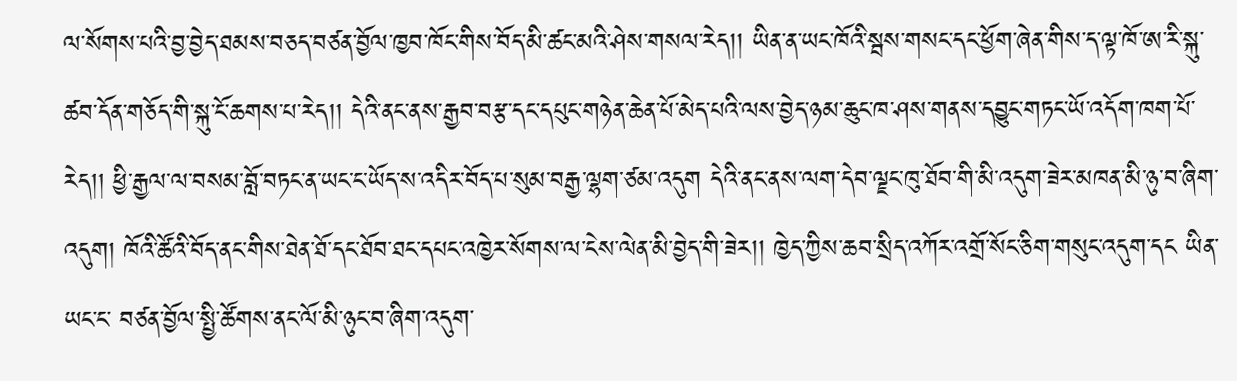ལ་སོགས་པའི་བྱ་བྱེད་ཐམས་བཅད་བཙན་བྱོལ་ཁྱབ་ཁོང་གིས་བོད་མི་ཚང་མའི་ཤེས་གསལ་རེད།། ཡིན་ན་ཡང་ཁོའི་སྦས་གསང་དང་ཕྱོག་ཞེན་གིས་ད་ལྟ་ཁོ་ཨ་རི་སྐུ་ཚབ་དོན་གཅོད་གི་སྐུ་ངོ་ཆགས་པ་རེད།། དེའི་ནང་ནས་རྒྱབ་བརྩ་དང་དཔུང་གཉེན་ཆེན་པོ་མེད་པའི་ལས་བྱེད་ཉམ་ཆུང་ཁ་ཤས་གནས་དབྱུང་གཏང་ཡོ་འདོག་ཁག་པོ་རེད།། ཕྱི་རྒྱལ་ལ་བསམ་བློ་བཏང་ན་ཡང་ང་ཡོད་ས་འདིར་བོད་པ་སུམ་བརྒྱ་ལྷག་ཙམ་འདུག དེའི་ནང་ནས་ལག་དེབ་ལྗང་ཁུ་ཐོབ་གི་མི་འདུག་ཟེར་མཁན་མི་ཉུ་བ་ཞིག་འདུག། ཁོའི་ཚོའི་བོད་ནང་གིས་ཐེན་ཐོ་དང་ཐོབ་ཐང་དཔང་འཁྱེར་སོགས་ལ་ངེས་ལེན་མི་བྱེད་གི་ཟེར།། ཁྱེད་ཀྱིས་ཆབ་སྲིད་འཀོར་འགྲོ་སོང་ཅིག་གསུང་འདུག་དང ཡིན་ཡང་ང་ བཙན་བྱོལ་སྤྱི་ཚོགས་ནང་ལོ་མི་ཉུང་བ་ཞིག་འདུག་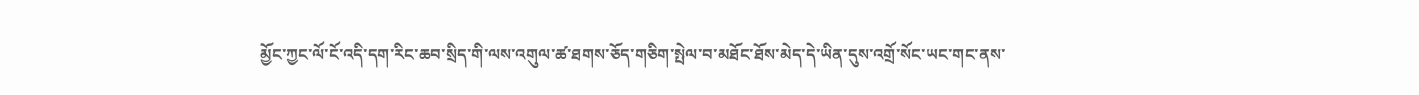མྱོང་ཀྱང་ལོ་ངོ་འདི་དག་རིང་ཆབ་སྲིད་གི་ལས་འགུལ་ཚ་ཐགས་ཅོད་གཅིག་སྤེལ་བ་མཐོང་ཐོས་མེད་དེ་ཡིན་དུས་འགྲོ་སོང་ཡང་གང་ནས་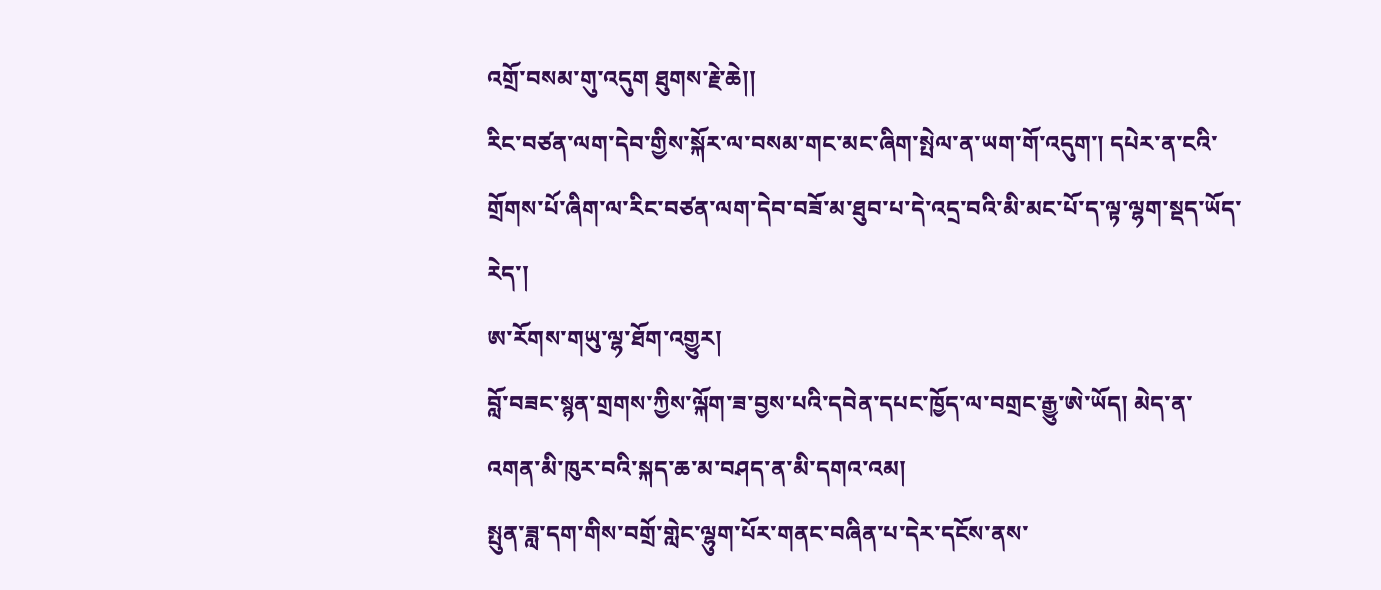འགྲོ་བསམ་གུ་འདུག ཐུགས་རྗེ་ཆེ།།
རིང་བཙན་ལག་དེབ་གྱིས་སྐོར་ལ་བསམ་གང་མང་ཞིག་སྤེལ་ན་ཡག་གོ་འདུག་། དཔེར་ན་ངའི་གྲོགས་པོ་ཞིག་ལ་རིང་བཙན་ལག་དེབ་བཟོ་མ་ཐུབ་པ་དེ་འདྲ་བའི་མི་མང་པོ་ད་ལྟ་ལྷག་སྡད་ཡོད་རེད་།
ཨ་རོགས་གཡུ་ལྷ་ཐོག་འགྱུར།
བློ་བཟང་སྙན་གྲགས་ཀྱིས་ལྐོག་ཟ་བྱས་པའི་དབེན་དཔང་ཁྱོད་ལ་བགྲང་རྒྱུ་ཨེ་ཡོད། མེད་ན་འགན་མི་ཁུར་བའི་སྐད་ཆ་མ་བཤད་ན་མི་དགའ་འམ།
སྤུན་ཟླ་དག་གིས་བགྲོ་གླེང་ལྷུག་པོར་གནང་བཞིན་པ་དེར་དངོས་ནས་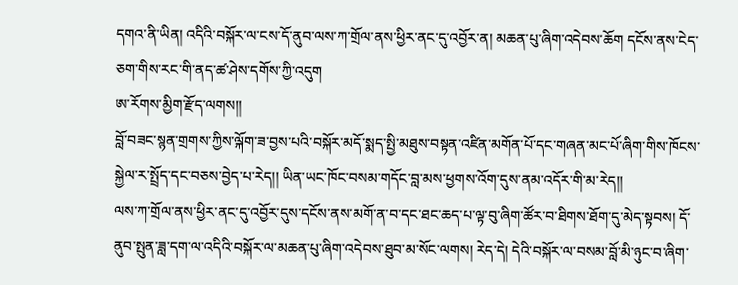དགའ་ནི་ཡིན། འདིའི་བསྐོར་ལ་ངས་དོ་ནུབ་ལས་ཀ་གྲོལ་ནས་ཕྱིར་ནང་དུ་འབྱོར་ན། མཆན་པུ་ཞིག་འདེབས་ཆོག དངོས་ནས་ངེད་ཅག་གིས་རང་གི་ནད་ཚ་ཤེས་དགོས་ཀྱི་འདུག
ཨ་རོགས་མྱིག་རྫོད་ལགས།།
བློ་བཟང་སྙན་གྲགས་ཀྱིས་ལྐོག་ཟ་བྱས་པའི་བསྐོར་མདོ་སྨད་སྤྱི་མཐུས་བསྟན་འཛིན་མགོན་པོ་དང་གཞན་མང་པོ་ཞིག་གིས་ཁོངས་སྐྱེལ་ར་སྤྲོད་དང་བཅས་བྱེད་པ་རེད།། ཡིན་ཡང་ཁོང་བསམ་གདོང་བླ་མས་ཕྱགས་འོག་དུས་ནམ་འདོར་གི་མ་རེད།།
ལས་ཀ་གྲོལ་ནས་ཕྱིར་ནང་དུ་འབྱོར་དུས་དངོས་ནས་མགོ་ན་བ་དང་ཐང་ཆད་པ་ལྟ་བུ་ཞིག་ཚོར་བ་ཐིགས་ཐོག་དུ་མེད་སྟབས། དོ་ནུབ་སྤུན་ཟླ་དག་ལ་འདིའི་བསྐོར་ལ་མཆན་པུ་ཞིག་འདེབས་ཐུབ་མ་སོང་ལགས། རེད་དེ། དེའི་བསྐོར་ལ་བསམ་བློ་མི་ཉུང་བ་ཞིག་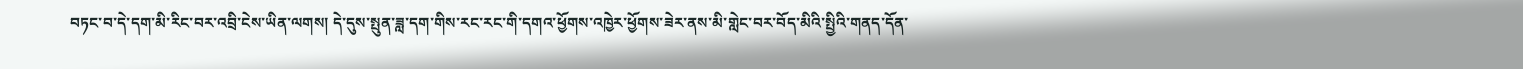བཏང་བ་དེ་དག་མི་རིང་བར་འབྲི་ངེས་ཡིན་ལགས། དེ་དུས་སྤུན་ཟླ་དག་གིས་རང་རང་གི་དགའ་ཕྱོགས་འཁྱེར་ཕྱོགས་ཟེར་ནས་མི་གླེང་བར་བོད་མིའི་སྤྱིའི་གནད་དོན་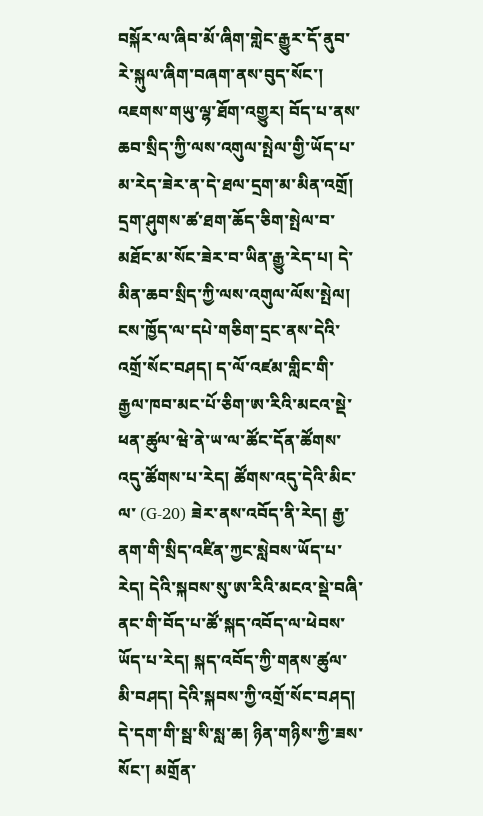བསྐོར་ལ་ཞིབ་མོ་ཞིག་གླེང་རྒྱུར་དོ་ནུབ་རེ་སྐུལ་ཞིག་བཞག་ནས་བུད་སོང་།
འཇགས་གཡུ་ལྷ་ཐོག་འགྱུར། བོད་པ་ནས་ཆབ་སྲིད་ཀྱི་ལས་འགུལ་སྤེལ་གྱི་ཡོད་པ་མ་རེད་ཟེར་ན་དེ་ཐལ་དྲག་མ་མིན་འགྲོ། དྲག་ཤུགས་ཚ་ཐག་ཆོད་ཅིག་སྤེལ་བ་མཐོང་མ་སོང་ཟེར་བ་ཡིན་རྒྱུ་རེད་པ། དེ་མིན་ཆབ་སྲིད་ཀྱི་ལས་འགུལ་ལོས་སྤེལ། ངས་ཁྱོད་ལ་དཔེ་གཅིག་དྲང་ནས་དེའི་འགྲོ་སོང་བཤད། ད་ལོ་འཛམ་གླིང་གི་རྒྱལ་ཁབ་མང་པོ་ཅིག་ཨ་རིའི་མངའ་སྡེ་ཕན་ཚུལ་ཝེ་ནེ་ཡ་ལ་ཚོང་དོན་ཚོགས་འདུ་ཚོགས་པ་རེད། ཚོགས་འདུ་དེའི་མིང་ལ་ (G-20) ཟེར་ནས་འབོད་ནི་རེད། རྒྱ་ནག་གི་སྲིད་འཛིན་ཀྱང་སླེབས་ཡོད་པ་རེད། དེའི་སྐབས་སུ་ཨ་རིའི་མངའ་སྡེ་བཞི་ནང་གི་བོད་པ་ཚོ་སྐད་འབོད་ལ་ཕེབས་ཡོད་པ་རེད། སྐད་འབོད་ཀྱི་གནས་ཚུལ་མི་བཤད། དེའི་སྐབས་ཀྱི་འགྲོ་སོང་བཤད།
དེ་དག་གི་སྦ་སི་སླ་ཆ། ཉིན་གཉིས་ཀྱི་ཟས་སོང་། མགྲོན་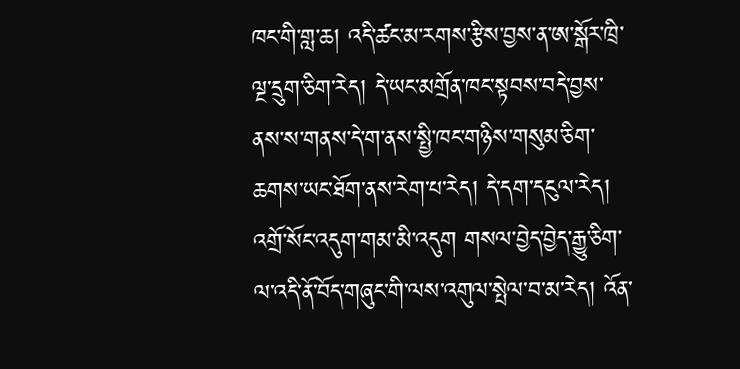ཁང་གི་གླ་ཆ། འདི་ཚང་མ་རགས་རྩིས་བྱས་ན་ཨ་སྒོར་ཁྲི་ལྔ་དྲུག་ཅིག་རེད། དེ་ཡང་མགྲོན་ཁང་སྟབས་བདེ་བྱས་ནས་ས་གནས་དེ་ག་ནས་སྤྱི་ཁང་གཉིས་གསུམ་ཅིག་ཆགས་ཡང་ཐོག་ནས་རེག་པ་རེད། དེ་དག་དངུལ་རེད། འགྲོ་སོང་འདུག་གམ་མི་འདུག གསལ་བྱེད་བྱེད་རྒྱུ་ཅིག་ལ་འདི་ནོ་བོད་གཞུང་གི་ལས་འགུལ་སྤེལ་བ་མ་རེད། འོན་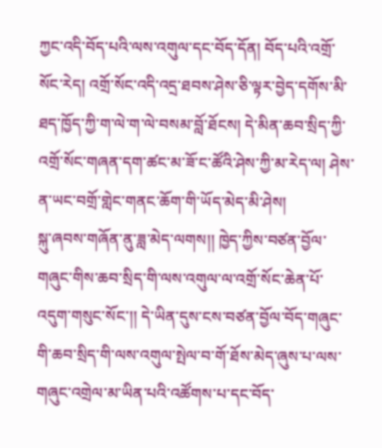ཀྱང་འདི་བོད་པའི་ལས་འགུལ་དང་བོད་དོན། བོད་པའི་འགྲོ་སོང་རེད། འགྲོ་སོང་འདི་འདྲ་ཐབས་ཤེས་ཅི་ལྟར་བྱེད་དགོས་མི་ཐད་ཁྱོད་ཀྱི་ག་ལེ་ག་ལེ་བསམ་བློ་ཐོངས། དེ་མིན་ཆབ་སྲིད་ཀྱི་འགྲོ་སོང་གཞན་དག་ཚང་མ་ཟོ་ང་ཚོའི་ཤེས་ཀྱི་མ་རེད་ལ། ཤེས་ན་ཡང་བགྲོ་གླེང་གནང་ཆོག་གི་ཡོད་མེད་མི་ཤེས།
སྐུ་ཞབས་གཞོན་ནུ་ཟླ་མེད་ལགས།། ཁྱེད་ཀྱིས་བཙན་བྱོལ་གཞུང་གིས་ཆབ་སྲིད་གི་ལས་འགུལ་ལ་འགྲོ་སོང་ཆེན་པོ་འདུག་གསུང་སོང་།། དེ་ཡིན་དུས་ངས་བཙན་བྱོལ་བོད་གཞུང་གི་ཆབ་སྲིད་གི་ལས་འགུལ་སྤེལ་བ་གོ་ཐོས་མེད་ཞུས་པ་ལས་གཞུང་འགྲེལ་མ་ཡིན་པའི་འཚོགས་པ་དང་བོད་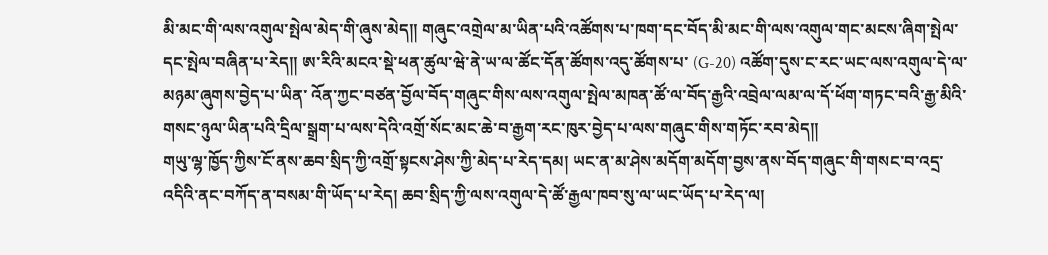མི་མང་གི་ལས་འགུལ་སྤེལ་མེད་གི་ཞུས་མེད།། གཞུང་འགྲེལ་མ་ཡིན་པའི་འཚོགས་པ་ཁག་དང་བོད་མི་མང་གི་ལས་འགུལ་གང་མངས་ཞིག་སྤེལ་དང་སྤེལ་བཞིན་པ་རེད།། ཨ་རིའི་མངའ་སྡེ་ཕན་ཚུལ་ཝེ་ནེ་ཡ་ལ་ཚོང་དོན་ཚོགས་འདུ་ཚོགས་པ་ (G-20) འཚོག་དུས་ང་རང་ཡང་ལས་འགུལ་དེ་ལ་མཉམ་ཞུགས་བྱེད་པ་ཡིན་ འོན་ཀྱང་བཙན་བྱོལ་བོད་གཞུང་གིས་ལས་འགུལ་སྤེལ་མཁན་ཚོ་ལ་བོད་རྒྱའི་འབྲེལ་ལམ་ལ་དོ་ཕོག་གཏང་བའི་རྒྱ་མིའི་གསང་ཉུལ་ཡིན་པའི་དྲིལ་སྒྲག་པ་ལས་དེའི་འགྲོ་སོང་མང་ཆེ་བ་རྒྱག་རང་ཁུར་བྱེད་པ་ལས་གཞུང་གིས་གཏོང་རབ་མེད།།
གཡུ་ལྷ་ཁྱོད་ཀྱིས་ངོ་ནས་ཆབ་སྲིད་ཀྱི་འགྲོ་སྟངས་ཤེས་ཀྱི་མེད་པ་རེད་དམ། ཡང་ན་མ་ཤེས་མདོག་མདོག་བྱས་ནས་བོད་གཞུང་གི་གསང་བ་འདྲ་འདིའི་ནང་བཀོད་ན་བསམ་གི་ཡོད་པ་རེད། ཆབ་སྲིད་ཀྱི་ལས་འགུལ་དེ་ཚོ་རྒྱལ་ཁབ་སུ་ལ་ཡང་ཡོད་པ་རེད་ལ།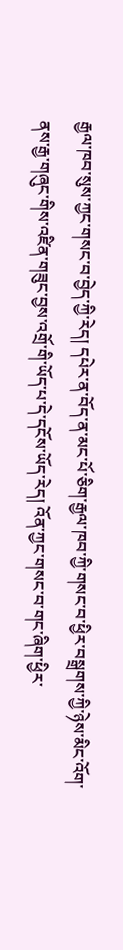རྒྱལ་ཁབ་སུས་ཀྱང་གསང་བ་བྱེད་ཀྱི་རེད། དཔེར་ན་བོད་ན་མང་པོ་ཅིག་རྒྱལ་ཁབ་ཀྱི་གསང་བ་ཕྱིར་བསྒྲགས་ཀྱི་ཉེས་མིང་འོག་ནས་རྒྱ་གཞུང་གིས་འཛིན་གཟུང་བྱས་འགྲོ་གི་ཡོད་པ་དེ་དངོས་ཡོད་རེད། འོན་ཀྱང་གསང་བ་གང་ཞིག་ཕྱིར་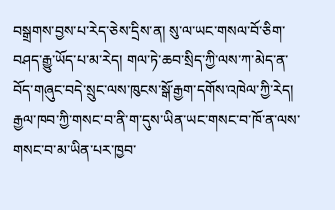བསྒྲགས་བྱས་པ་རེད་ཅེས་དྲིས་ན། སུ་ལ་ཡང་གསལ་བོ་ཅིག་བཤད་རྒྱུ་ཡོད་པ་མ་རེད། གལ་ཏེ་ཆབ་སྲིད་ཀྱི་ལས་ཀ་མེད་ན་བོད་གཞུང་བདེ་སྲུང་ལས་ཁུངས་སྒོ་རྒྱག་དགོས་འཁེལ་ཀྱི་རེད།
རྒྱལ་ཁབ་ཀྱི་གསང་བ་ནི་ག་དུས་ཡིན་ཡང་གསང་བ་ཁོ་ན་ལས་གསང་བ་མ་ཡིན་པར་ཁྱབ་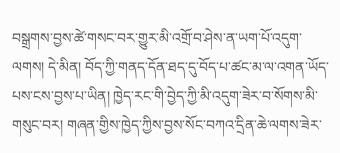བསྒྲགས་བྱས་ཚེ་གསང་བར་གྱུར་མི་འགྲོ་བ་ཤེས་ན་ཡག་པོ་འདུག་ལགས། དེ་མིན། བོད་ཀྱི་གནད་དོན་ཐད་དུ་བོད་པ་ཚང་མ་ལ་འགན་ཡོད་པས་ངས་བྱས་པ་ཡིན། ཁྱེད་རང་གི་བྱེད་ཀྱི་མི་འདུག་ཟེར་བ་སོགས་མི་གསུང་བར། གཞན་གྱིས་ཁྱེད་ཀྱིས་བྱས་སོང་བཀའ་དྲིན་ཆེ་ལགས་ཟེར་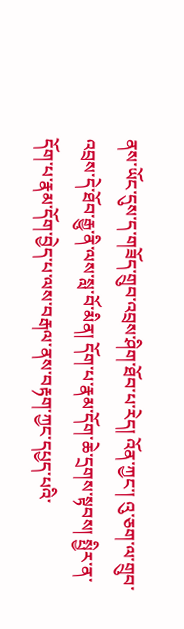ནས་ཡོང་དུས་ད་གཟོད་གྲུབ་འབྲས་ཤིག་ཐོབ་པ་རེད། འོན་ཀྱང་། འུ་ཅག་ལ་གྲུབ་འབྲས་དེ་ཐོབ་རྒྱུ་ནི་ལས་སླ་བོ་མིན། དོག་པ་རྣམ་དོག་ཆེ་དྲགས་སྟབས། སྤྱིར་ན་དོག་པ་རྣམ་དོག་བྱེད་པ་ལས་བརྒལ་ནས་བརྟག་ཀྱང་དཔྱད་པའི་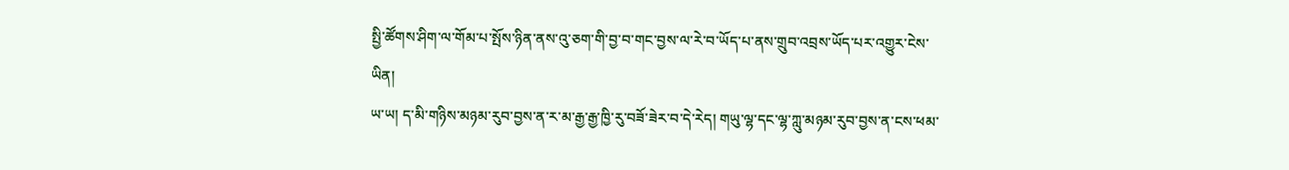སྤྱི་ཚོགས་ཤིག་ལ་གོམ་པ་སྤོས་ཉིན་ནས་འུ་ཅག་གི་བྱ་བ་གང་བྱས་ལ་རེ་བ་ཡོད་པ་ནས་གྲུབ་འབྲས་ཡོད་པར་འགྱུར་ངེས་ཡིན།
ཡ་ཡ། ད་མི་གཉིས་མཉམ་རུབ་བྱས་ན་ར་མ་རྒྱ་རྒྱ་ཁྱི་རུ་བཟོ་ཟེར་བ་དེ་རེད། གཡུ་ལྷ་དང་ལྷ་ཀླུ་མཉམ་རུབ་བྱས་ན་ངས་ཕམ་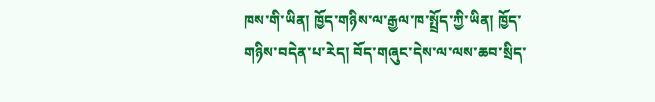ཁས་གི་ཡིན། ཁྱོད་གཉིས་ལ་རྒྱལ་ཁ་སྤྲོད་ཀྱི་ཡིན། ཁྱོད་གཉིས་བདེན་པ་རེད། བོད་གཞུང་དེས་ལ་ལས་ཆབ་སྲིད་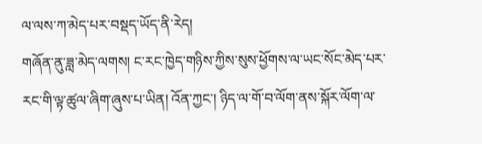ལ་ལས་ཀ་མེད་པར་བསྡད་ཡོད་ནི་རེད།
གཞོན་ནུ་ཟླ་མེད་ལགས། ང་རང་ཁྱེད་གཉིས་ཀྱིས་སུས་ཕྱོགས་ལ་ཡང་སོང་མེད་པར་རང་གི་ལྟ་ཚུལ་ཞིག་ཞུས་པ་ཡིན། འོན་ཀྱང་། ཉིད་ལ་གོ་བ་ལོག་ནས་སྐོར་ལོག་ལ་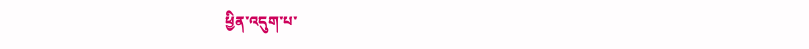ཕྱིན་འདུག་པ་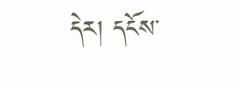དེར། དངོས་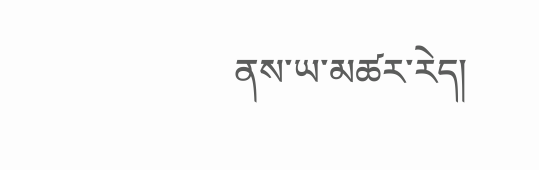ནས་ཡ་མཚར་རེད།